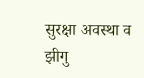सुरक्षा अवस्था व झीगु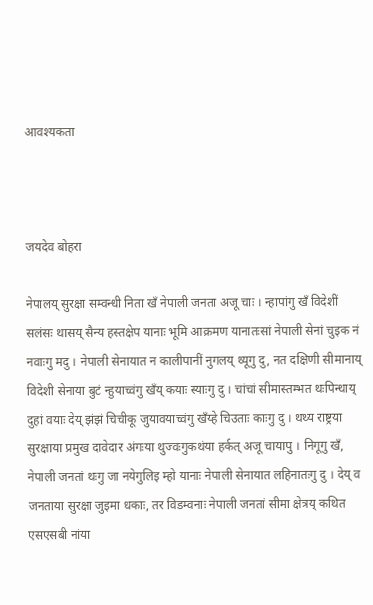आवश्यकता



जयदेव बोहरा

नेपालय् सुरक्षा सम्वन्धी निता खँ नेपाली जनता अजू चाः । न्हापांगु खँ विदेशीं सलंसः थासय् सैन्य हस्तक्षेप यानाः भूमि आक्रमण यानातःसां नेपाली सेनां चुइक नं नवाःगु मदु । नेपाली सेनायात न कालीपानीं नुगलय् थ्यूगु दु, नत दक्षिणी सीमानाय् विदेशी सेनाया बुटं न्हुयाच्वंगु खँय् कयाः स्याःगु दु । चांचां सीमास्तम्भत थःपिन्थाय् दुहां वयाः देय् झंझं चिचीकू जुयावयाच्वंगु खँय्हे चिउताः काःगु दु । थथ्य राष्ट्रया सुरक्षाया प्रमुख दावेदार अंगःया थुज्वःगुकथंया हर्कत् अजू चायापु । निगूगु खँ, नेपाली जनतां थःगु जा नयेगुलिइ म्हो यानाः नेपाली सेनायात लहिनातःगु दु । देय् व जनताया सुरक्षा जुइमा धकाः, तर विडम्वनाः नेपाली जनतां सीमा क्षेत्रय् कथित एसएसबी नांया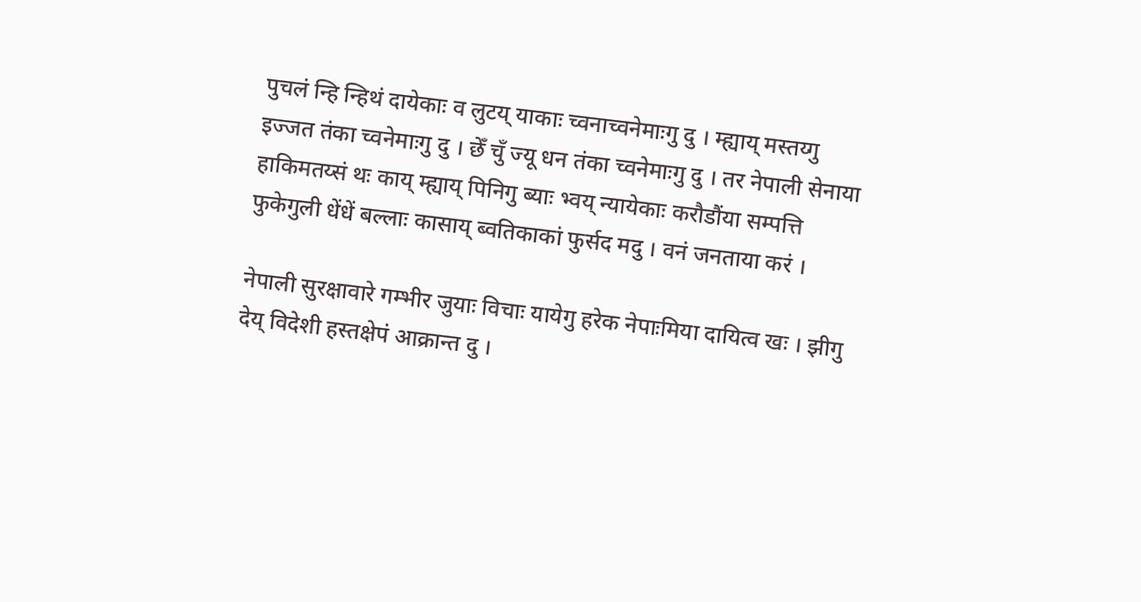पुचलं न्हि न्हिथं दायेकाः व लुटय् याकाः च्वनाच्वनेमाःगु दु । म्ह्याय् मस्तय्गु इज्जत तंका च्वनेमाःगु दु । छेँ चुँ ज्यू धन तंका च्वनेमाःगु दु । तर नेपाली सेनाया हाकिमतय्सं थः काय् म्ह्याय् पिनिगु ब्याः भ्वय् न्यायेकाः करौडौंया सम्पत्ति फुकेगुली धेंधें बल्लाः कासाय् ब्वतिकाकां फुर्सद मदु । वनं जनताया करं ।

नेपाली सुरक्षावारे गम्भीर जुयाः विचाः यायेगु हरेक नेपाःमिया दायित्व खः । झीगु देय् विदेशी हस्तक्षेपं आक्रान्त दु ।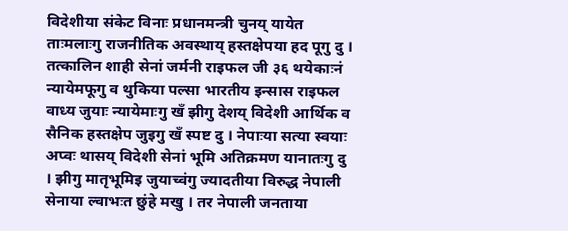विदेशीया संकेट विनाः प्रधानमन्त्री चुनय् यायेत ताःमलाःगु राजनीतिक अवस्थाय् हस्तक्षेपया हद पूगु दु । तत्कालिन शाही सेनां जर्मनी राइफल जी ३६ थयेकाःनं न्यायेमफूगु व थुकिया पल्सा भारतीय इन्सास राइफल वाध्य जुयाः न्यायेमाःगु खँ झीगु देशय् विदेशी आर्थिक व सैनिक हस्तक्षेप जुइगु खँ स्पष्ट दु । नेपाःया सत्या स्वयाः अप्वः थासय् विदेशी सेनां भूमि अतिक्रमण यानातःगु दु । झीगु मातृभूमिइ जुयाच्वंगु ज्यादतीया विरुद्ध नेपाली सेनाया ल्वाभःत छुंहे मखु । तर नेपाली जनताया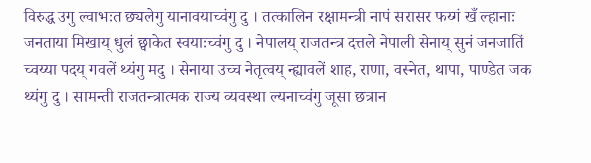विरुद्ध उगु ल्वाभःत छ्यलेगु यानावयाच्वंगु दु । तत्कालिन रक्षामन्त्री नापं सरासर फय्गं खँ ल्हानाः जनताया मिखाय् धुलं छ्वाकेत स्वयाःच्वंगु दु । नेपालय् राजतन्त्र दत्तले नेपाली सेनाय् सुनं जनजातिं च्वय्या पदय् गवलें थ्यंगु मदु । सेनाया उच्च नेतृत्वय् न्ह्यावलें शाह, राणा, वस्नेत, थापा, पाण्डेत जक थ्यंगु दु । सामन्ती राजतन्त्रात्मक राज्य व्यवस्था ल्यनाच्वंगु जूसा छत्रान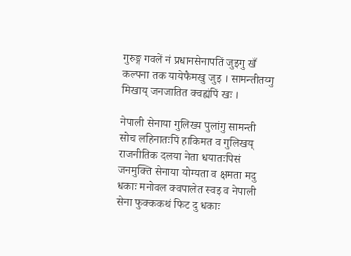गुरुङ्ग गवलें नं प्रधानसेनापतिं जुइगु खँ कल्पना तक यायेफैमखु जुइ । सामन्तीतय्गु मिखाय् जनजातित क्वह्यंपिं खः ।

नेपाली सेनाया गुलिख्य पुलांगु सामन्ती सोच लहिनातःपिं हाकिमत व गुलिखय् राजनीतिक दलया नेता धयातःपिसं जनमुक्ति सेनाया योग्यता व क्षमता मदु धकाः मनोवल क्वपालेत स्वइ व नेपाली सेना फुक्ककथं फिट दु धकाः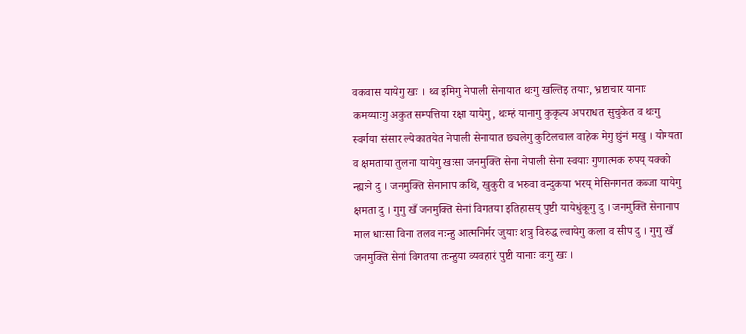वकवास यायेगु खः । थ्व इमिगु नेपाली सेनायात थःगु खल्तिइ तयाः, भ्रष्टाचार यानाः कमय्याःगु अकुत सम्पत्तिया रक्षा यायेगु, थःम्हं यानागु कुकृत्य अपराधत सुचुकेत व थःगु स्वर्गया संसार ल्येकातयेत नेपाली सेनायात छ्यलेगु कुटिलचाल वाहेक मेगु छुंनं मखु । योग्यता व क्षमताया तुलना यायेगु खःसा जनमुक्ति सेना नेपाली सेना स्वयाः गुणात्मक रुपय् यक्को न्ह्यःने दु । जनमुक्ति सेनानाप कथि, खुकुरी व भरुवा वन्दुकया भरय् मेसिनगनत कब्जा यायेगु क्षमता दु । गुगु खँ जनमुक्ति सेनां विगतया इतिहासय् पुष्टी यायेधुंकूगु दु । जनमुक्ति सेनानाप माल धाःसा विना तलव नःन्हु आत्मनिर्मर जुयाः शत्रु विरुद्ध ल्वायेगु कला व सीप दु । गुगु खँ जनमुक्ति सेनां विगतया तःन्हुया व्यवहारं पुष्टी यानाः वःगु खः ।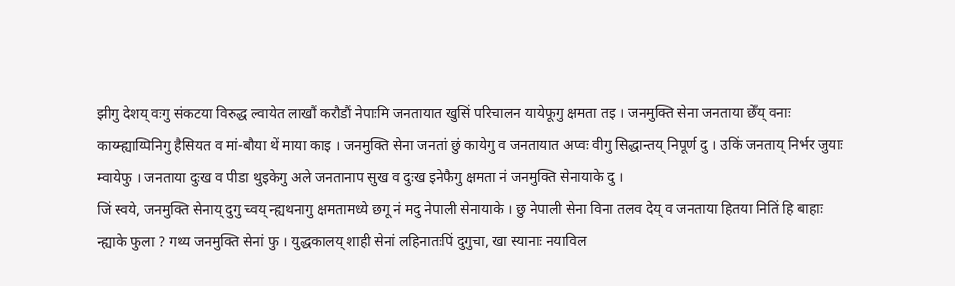झीगु देशय् वःगु संकटया विरुद्ध ल्वायेत लाखौं करौडौं नेपाःमि जनतायात खुसिं परिचालन यायेफूगु क्षमता तइ । जनमुक्ति सेना जनताया छेँय् वनाः काय्म्ह्याय्पिनिगु हैसियत व मां-बौया थें माया काइ । जनमुक्ति सेना जनतां छुं कायेगु व जनतायात अप्वः वीगु सिद्धान्तय् निपूर्ण दु । उकिं जनताय् निर्भर जुयाः म्वायेफु । जनताया दुःख व पीडा थुइकेगु अले जनतानाप सुख व दुःख इनेफैगु क्षमता नं जनमुक्ति सेनायाके दु ।
जिं स्वये, जनमुक्ति सेनाय् दुगु च्वय् न्ह्यथनागु क्षमतामध्ये छगू नं मदु नेपाली सेनायाके । छु नेपाली सेना विना तलव देय् व जनताया हितया नितिं हि बाहाः न्ह्याके फुला ? गथ्य जनमुक्ति सेनां फु । युद्धकालय् शाही सेनां लहिनातःपिं दुगुचा, खा स्यानाः नयाविल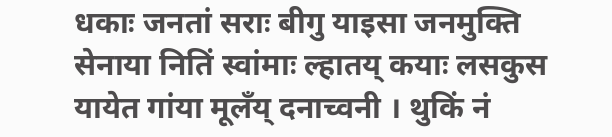धकाः जनतां सराः बीगु याइसा जनमुक्ति सेनाया नितिं स्वांमाः ल्हातय् कयाः लसकुस यायेत गांया मूलँय् दनाच्वनी । थुकिं नं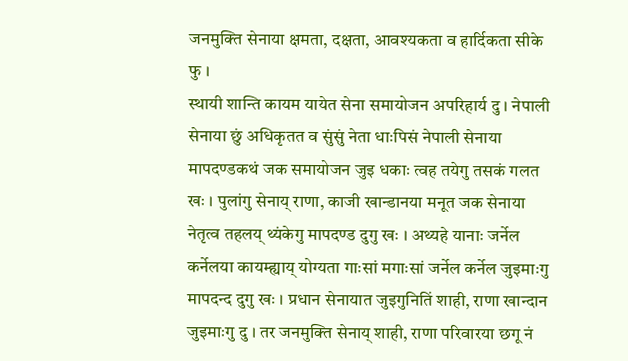जनमुक्ति सेनाया क्षमता, दक्षता, आवश्यकता व हार्दिकता सीके फु ।
स्थायी शान्ति कायम यायेत सेना समायोजन अपरिहार्य दु । नेपाली सेनाया छुं अधिकृतत व सुंसुं नेता धाःपिसं नेपाली सेनाया मापदण्डकथं जक समायोजन जुइ धकाः त्वह तयेगु तसकं गलत खः । पुलांगु सेनाय् राणा, काजी खान्डानया मनूत जक सेनाया नेतृत्व तहलय् थ्यंकेगु मापदण्ड दुगु खः । अथ्यहे यानाः जर्नेल कर्नेलया कायम्ह्याय् योग्यता गाःसां मगाःसां जर्नेल कर्नेल जुइमाःगु मापदन्द दुगु खः । प्रधान सेनायात जुइगुनितिं शाही, राणा खान्दान जुइमाःगु दु । तर जनमुक्ति सेनाय् शाही, राणा परिवारया छगू नं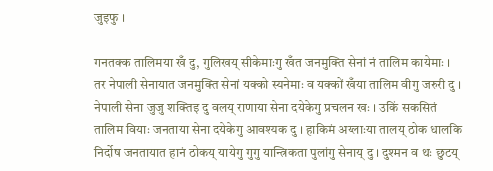जुइफु ।

गनतक्क तालिमया खँ दु, गुलिखय् सीकेमाःगु खँत जनमुक्ति सेनां नं तालिम कायेमाः । तर नेपाली सेनायात जनमुक्ति सेनां यक्को स्यनेमाः व यक्कों खँया तालिम वीगु जरुरी दु । नेपाली सेना जुजु शक्तिइ दु वलय् राणाया सेना दयेकेगु प्रचलन खः । उकिं सकसितं तालिम वियाः जनताया सेना दयेकेगु आवश्यक दु । हाकिमं अय्लाःया तालय् ठोक धालकि निर्दोष जनतायात हानं ठोकय् यायेगु गुगु यान्त्रिकता पुलांगु सेनाय् दु । दुश्मन व थः छुटय्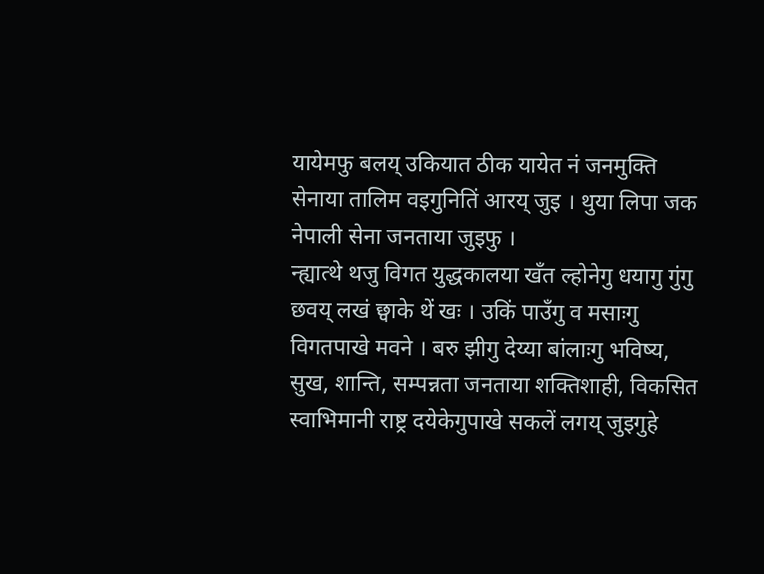यायेमफु बलय् उकियात ठीक यायेत नं जनमुक्ति सेनाया तालिम वइगुनितिं आरय् जुइ । थुया लिपा जक नेपाली सेना जनताया जुइफु ।
न्ह्यात्थे थजु विगत युद्धकालया खँत ल्होनेगु धयागु गुंगु छवय् लखं छ्वाके थें खः । उकिं पाउँगु व मसाःगु विगतपाखे मवने । बरु झीगु देय्या बांलाःगु भविष्य, सुख, शान्ति, सम्पन्नता जनताया शक्तिशाही, विकसित स्वाभिमानी राष्ट्र दयेकेगुपाखे सकलें लगय् जुइगुहे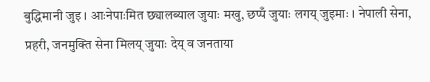बुद्धिमानी जुइ । आःनेपाःमित छ्यालब्याल जुयाः मखु, छप्पँ जुयाः लगय् जुइमाः । नेपाली सेना, प्रहरी, जनमुक्ति सेना मिलय् जुयाः देय् व जनताया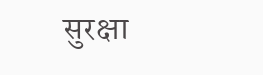सुरक्षा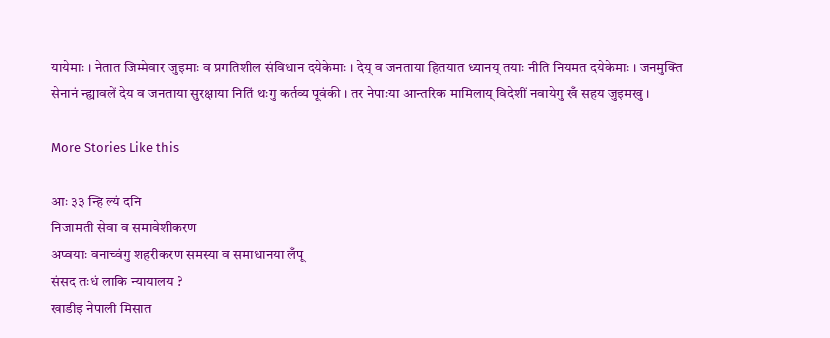यायेमाः । नेतात जिम्मेवार जुइमाः व प्रगतिशील संविधान दयेकेमाः । देय् व जनताया हितयात ध्यानय् तयाः नीति नियमत दयेकेमाः । जनमुक्ति सेनानं न्ह्यावलें देय व जनताया सुरक्षाया नितिं थःगु कर्तव्य पूवंकी । तर नेपाःया आन्तरिक मामिलाय् विदेशीं नवायेगु खँ सहय जुइमखु ।

More Stories Like this

आः ३३ न्हि ल्यं दनि
निजामती सेवा व समावेशीकरण
अप्वयाः वनाच्वंगु शहरीकरण समस्या व समाधानया लँपू
संसद तःधं लाकि न्यायालय ?
खाडीइ नेपाली मिसात